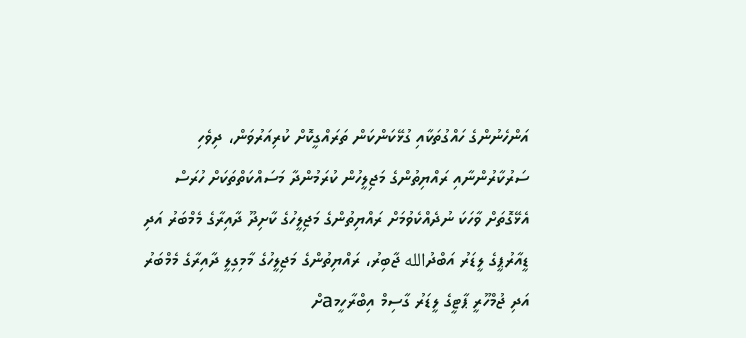އަންހެނުންގެ ހައްގުތަކާއި ގުޅޭކަންކަން ތަރައްގީކޮށް ކުރިއަރުވަން، ދިވެހި ސަރުކާރުންނާއި ރައްޔިތުންގެ މަޖިލީހުން ކުރަމުންދާ މަސައްކަތްތަކަށް ހުރަސް އެޅޭގޮތަށް ވާހަކަ ނުދެއްކެވުމަށް ރައްޔިތުންގެ މަޖިލީހުގެ ކާށިދޫ ދާއިރާގެ މެމްބަރު އަދި ޑީއާރުޕީގެ ލީޑަރު އަބްދުالله ޖާބިރު، ރައްޔިތުންގެ މަޖިލީހުގެ މާމިގިލީ ދާއިރާގެ މެމްބަރު އަދި ޖުމްހޫރީ ޕާޓީގެ ލީޑަރު ގާސިމް އިބްރާހީމaށް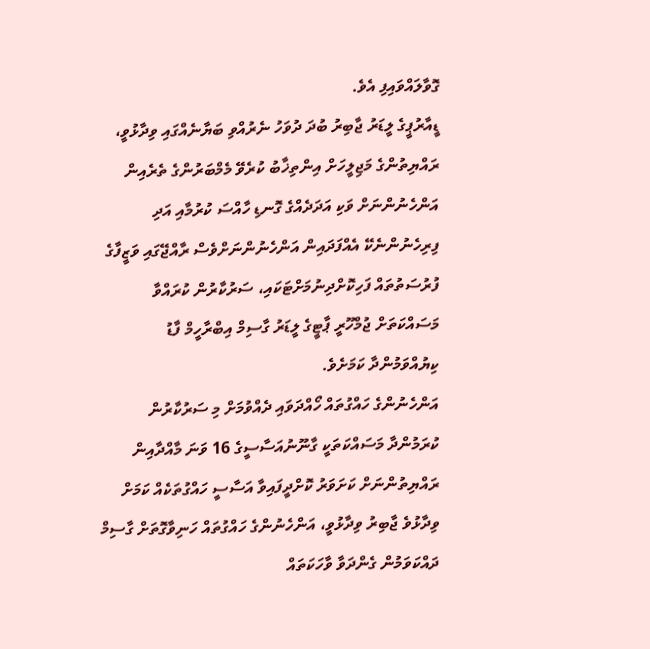ގޮވާލައްވައިފި އެވެ.
ޑީއާރުޕީގެ ލީޑަރު ޖާބިރު ބުދަ ދުވަހު ނެރުއްވި ބަޔާނެއްގައި ވިދާޅުވީ، ރައްޔިތުންގެ މަޖިލީހަށް އިންތިޚާބު ކުރެވޭ މެމްބަރުންގެ ތެރެއިން އަންހެނުންނަށް ވަކި އަދަދެއްގެ ގޮނޑި ހާއްސަ ކުރުމާއި އަދި ފިރިހެނުންނެކޭ އެއްފަދައިން އަންހެނުންނަށްވެސް ރާއްޖޭގައި ވަޒީފާގެ ފުރުސަތުތައް ފަހިކޮށްދިނުމަށްޓަކައި، ސަރުކާރުން ކުރައްވާ މަސައްކަތަށް ޖުމްހޫރީ ޕާޓީގެ ލީޑަރު ގާސިމް އިބްރާހީމް ފާޑު ކިޔުއްވަމުންދާ ކަމަށެވެ.
އަންހެނުންގެ ހައްގުތައް ހޯއްދަވައި ދެއްވުމަށް މި ސަރުކާރުން ކުރަމުންދާ މަސައްކަތަކީ ގާނޫނުއަސާސީގެ 16 ވަނަ މާއްދާއިން ރައްޔިތުންނަށް ކަށަވަރު ކޮށްދީފައިވާ އަސާސީ ހައްގުތަކެއް ކަމަށް ވިދާޅުވެ ޖާބިރު ވިދާޅުވީ، އަންހެނުންގެ ހައްގުތައް ހަނިވާގޮތަށް ގާސިމް ދައްކަވަމުން ގެންދަވާ ވާހަކަތައް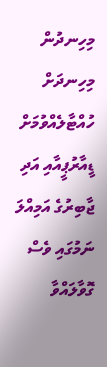މިހިނދުން މިހިނދަށް ހުއްޓާލެއްވުމަށް ޑީއާރުޕީއާއި އަދި ޖާބިރުގެ އަމިއްލަ ނަމުގައި ވެސް ގޮވާލައްވާ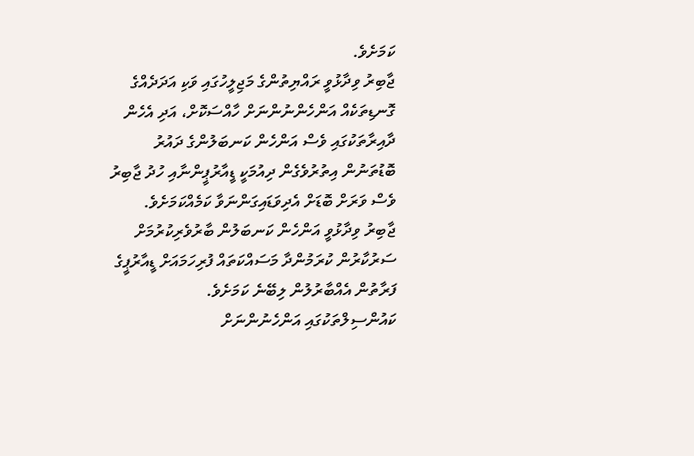ކަމަށެވެ.
ޖާބިރު ވިދާޅުވީ ރައްޔިތުންގެ މަޖިލީހުގައި ވަކި އަދަދެއްގެ ގޮނޑިތަކެއް އަންހެންނުންނަށް ހާއްސަކޮށް، އަދި އެހެން ދާއިރާތަކުގައި ވެސް އަންހެން ކަނބަލުންގެ ދައުރު ބޮޑުތަނުން އިތުރުވެގެން ދިއުމަކީ ޑީއާރުޕީންނާއި ހުދު ޖާބިރު ވެސް ވަރަށް ބޮޑަށް އެދިވަޑައިގަންނަވާ ކަމެއްކަމަށެވެ.
ޖާބިރު ވިދާޅުވީ އަންހެން ކަނބަލުން ބާރުވެރިކުރުމަށް ސަރުކާރުން ކުރަމުންދާ މަސައްކަތައް ފުރިހަމައަށް ޑީއާރުޕީގެ ފަރާތުން އެއްބާރުލުން ލިބޭނެ ކަމަށެވެ.
ކައުންސިލްތަކުގައި އަންހެނުންނަށް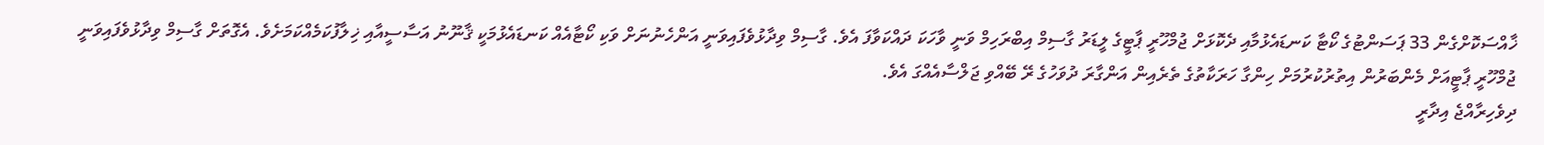ޚާއްސަކޮށްގެން 33 ޕަސަންޓުގެ ކޯޓާ ކަނޑައެޅުމާއި ދެކޮޅަށް ޖުމްހޫރީ ޕާޓީގެ ލީޑަރު ގާސިމް އިބްރަހިމް ވަނީ ވާހަކަ ދައްކަވާފަ އެވެ. ގާސިމް ވިދާޅުވެފައިވަނީ އަންހެނުނަށް ވަކި ކޯޓާއެއް ކަނޑައެޅުމަކީ ޤާނޫނު އަސާސީއާއި ޚިލާފުކަމެއްކަމަށެވެ. އެގޮތަށް ގާސިމް ވިދާޅުވެފައިވަނީ ޖުމްހޫރީ ޕާޓީއަށް މެންބަރުން އިތުރުކުރުމަށް ހިންގާ ހަރަކާތުގެ ތެރެއިން އަންގާރަ ދުވަހުގެ ރޭ ބޭއްވި ޖަލްސާއެއްގަ އެވެ.
ދިވެހިރާއްޖެ އިދާރީ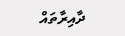ދާއިރާތައް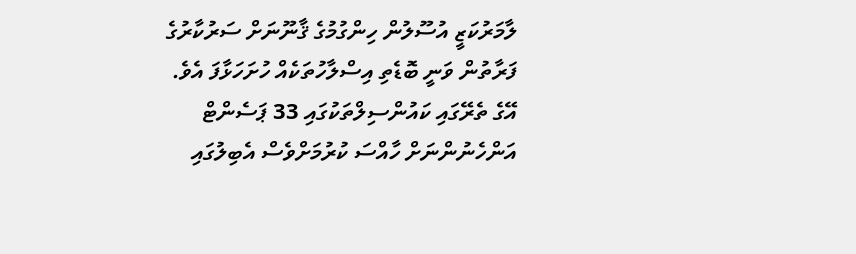ލާމަރުކަޒީ އުސޫލުން ހިންގުމުގެ ޤާނޫނަށް ސަރުކާރުގެ ފަރާތުން ވަނީ ބޮޑެތި އިސްލާހުތަކެއް ހުށަހަޅާފަ އެވެ. އޭގެ ތެރޭގައި ކައުންސިލްތަކުގައި 33 ޕަސެންޓް އަންހެނުންނަށް ހާއްސަ ކުރުމަށްވެސް އެބިލުގައި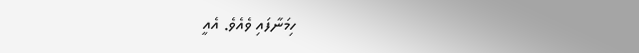ހިމަނާފައި ވެއެވެ. އެއީ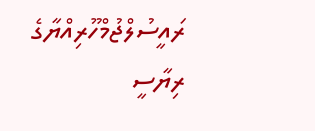ރައީސުލްޖުމްހޫރިއްޔާގެ ރިޔާސީ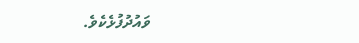ވައުދުފުޅެކެވެ.